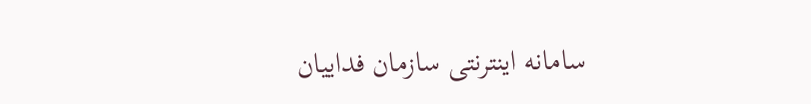سامانه اینترنتی سازمان فداییان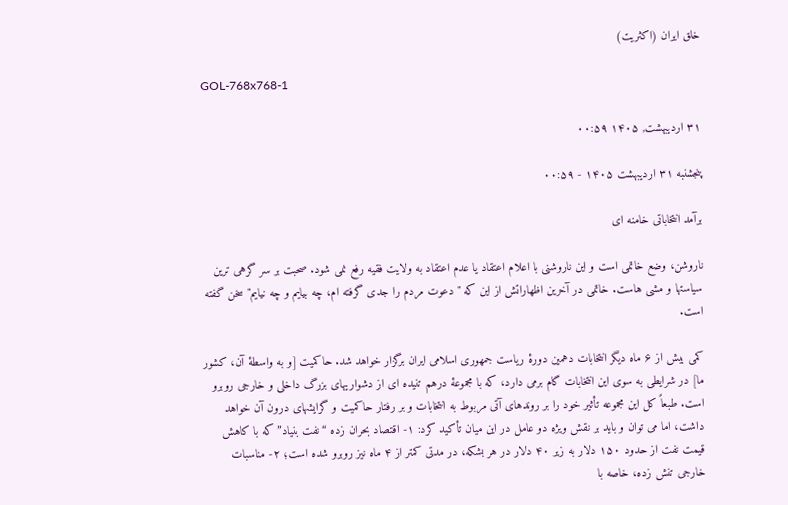خلق ایران (اکثریت)

GOL-768x768-1

۳۱ اردیبهشت, ۱۴۰۵ ۰۰:۵۹

پنجشنبه ۳۱ اردیبهشت ۱۴۰۵ - ۰۰:۵۹

برآمد انتخاباتی خامنه ای

ناروشن، وضع خاتمی است و این ناروشنی با اعلام اعتقاد یا عدم اعتقاد به ولایت فقیه رفع نمی شود. صحبت بر سر گرهی ترین سیاستها و مشی هاست. خاتمی در آخرین اظهاراتش از این که "دعوت مردم را جدی گرفته ام، چه بیایم و چه نیایم" سخن گفته است.

کمی بیش از ۶ ماه دیگر انتخابات دهمین دورۀ ریاست جمهوری اسلامی ایران برگزار خواهد شد. حاکمیت [و به واسطۀ آن، کشور ما] در شرایطی به سوی این انتخابات گام برمی دارد، که با مجموعۀ درهم تنیده ای از دشواریهای بزرگ داخلی و خارجی روبرو است. طبعاً کل این مجموعه تأثیر خود را بر روندهای آتی مربوط به انتخابات و بر رفتار حاکمیت و گرایشهای درون آن خواهد داشت، اما می توان و باید بر نقش ویژه دو عامل در این میان تأکید کرد: ۱- اقتصاد بحران زده “نفت بنیاد” که با کاهش قیمت نفت از حدود ۱۵۰ دلار به زیر ۴۰ دلار در هر بشکه، در مدتی کمتر از ۴ ماه نیز روبرو شده است؛ ۲- مناسبات خارجی تنش زده، خاصه با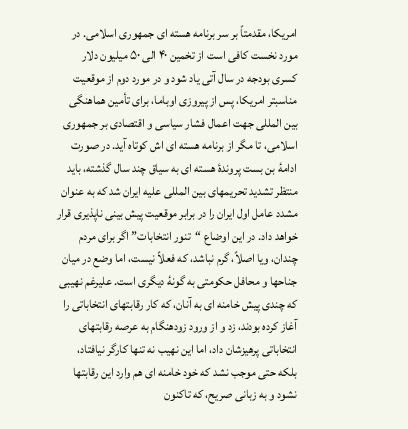امریکا، مقدمتاً بر سر برنامه هسته ای جمهوری اسلامی. در مورد نخست کافی است از تخمین ۴۰ الی ۵۰ میلیون دلار کسری بودجه در سال آتی یاد شود و در مورد دوم از موقعیت مناسبتر امریکا، پس از پیروزی اوباما، برای تأمین هماهنگی بین المللی جهت اعمال فشار سیاسی و اقتصادی بر جمهوری اسلامی، تا مگر از برنامه هسته ای اش کوتاه آید. در صورت ادامۀ بن بست پروندۀ هسته ای به سیاق چند سال گذشته، باید منتظر تشدید تحریمهای بین المللی علیه ایران شد که به عنوان مشدد عامل اول ایران را در برابر موقعیت پیش بینی ناپذیری قرار خواهد داد. در این اوضاع “تنور انتخابات” اگر برای مردم چندان، ویا اصلاً، گرم نباشد، که فعلاً نیست، اما وضع در میان جناحها و محافل حکومتی به گونۀ دیگری است. علیرغم نهیبی که چندی پیش خامنه ای به آنان، که کار رقابتهای انتخاباتی را آغاز کرده بودند، زد و از ورود زودهنگام به عرصه رقابتهای انتخاباتی پرهیزشان داد، اما این نهیب نه تنها کارگر نیافتاد، بلکه حتی موجب نشد که خود خامنه ای هم وارد این رقابتها نشود و به زبانی صریح، که تاکنون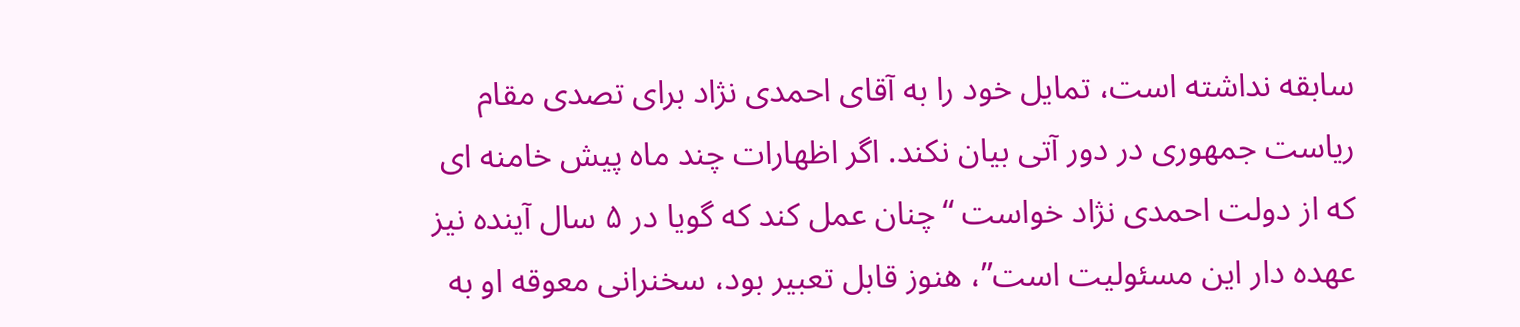سابقه نداشته است، تمایل خود را به آقای احمدی نژاد برای تصدی مقام ریاست جمهوری در دور آتی بیان نکند. اگر اظهارات چند ماه پیش خامنه ای که از دولت احمدی نژاد خواست “چنان عمل کند که گویا در ۵ سال آینده نیز عهده دار این مسئولیت است”، هنوز قابل تعبیر بود، سخنرانی معوقه او به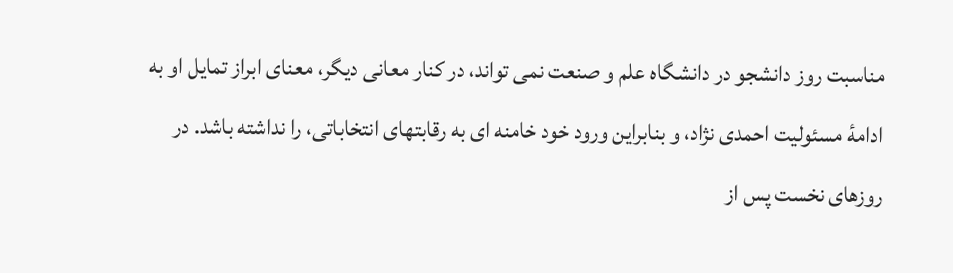مناسبت روز دانشجو در دانشگاه علم و صنعت نمی تواند، در کنار معانی دیگر، معنای ابراز تمایل او به ادامۀ مسئولیت احمدی نژاد، و بنابراین ورود خود خامنه ای به رقابتهای انتخاباتی، را نداشته باشد. در روزهای نخست پس از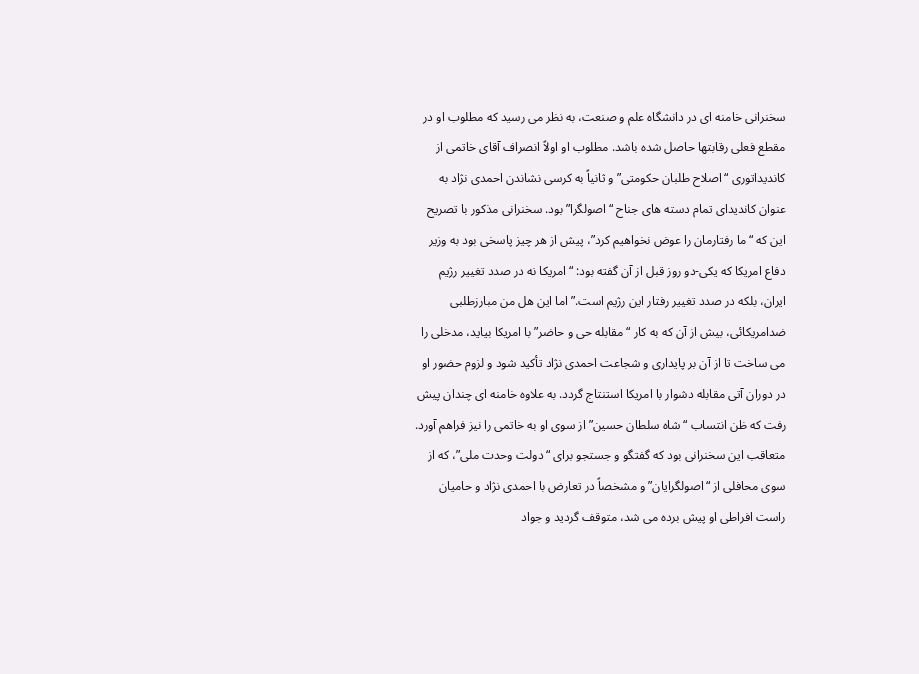سخنرانی خامنه ای در دانشگاه علم و صنعت، به نظر می رسید که مطلوب او در مقطع فعلی رقابتها حاصل شده باشد. مطلوب او اولاً انصراف آقای خاتمی از کاندیداتوری “اصلاح طلبان حکومتی” و ثانیاً به کرسی نشاندن احمدی نژاد به عنوان کاندیدای تمام دسته های جناح “اصولگرا” بود. سخنرانی مذکور با تصریح این که “ما رفتارمان را عوض نخواهیم کرد”، پیش از هر چیز پاسخی بود به وزیر دفاع امریکا که یکی-دو روز قبل از آن گفته بود: “امریکا نه در صدد تغییر رژیم ایران، بلکه در صدد تغییر رفتار این رژیم است.” اما این هل من مبارزطلبی ضدامریکائی، بیش از آن که به کار “مقابله حی و حاضر” با امریکا بیاید، مدخلی را می ساخت تا از آن بر پایداری و شجاعت احمدی نژاد تأکید شود و لزوم حضور او در دوران آتی مقابله دشوار با امریکا استنتاج گردد. به علاوه خامنه ای چندان پیش رفت که ظن انتساب “شاه سلطان حسین” از سوی او به خاتمی را نیز فراهم آورد. متعاقب این سخنرانی بود که گفتگو و جستجو برای “دولت وحدت ملی”، که از سوی محافلی از “اصولگرایان” و مشخصاً در تعارض با احمدی نژاد و حامیان راست افراطی او پیش برده می شد، متوقف گردید و جواد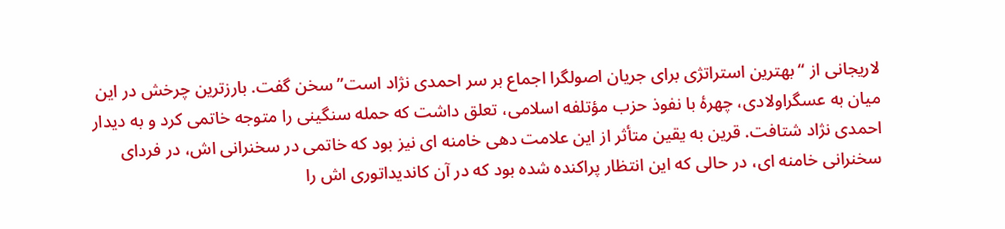لاریجانی از “بهترین استراتژی برای جریان اصولگرا اجماع بر سر احمدی نژاد است” سخن گفت. بارزترین چرخش در این میان به عسگراولادی، چهرۀ با نفوذ حزب مؤتلفه اسلامی، تعلق داشت که حمله سنگینی را متوجه خاتمی کرد و به دیدار احمدی نژاد شتافت. قرین به یقین متأثر از این علامت دهی خامنه ای نیز بود که خاتمی در سخنرانی اش، در فردای سخنرانی خامنه ای، در حالی که این انتظار پراکنده شده بود که در آن کاندیداتوری اش را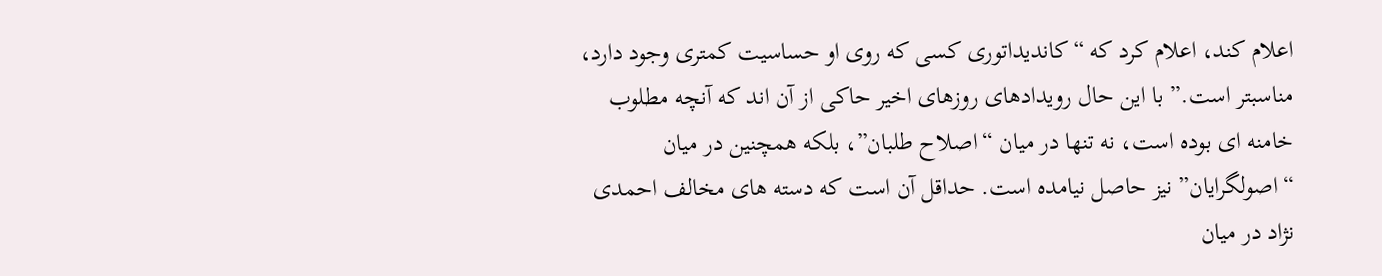اعلام کند، اعلام کرد که “کاندیداتوری کسی که روی او حساسیت کمتری وجود دارد، مناسبتر است.” با این حال رویدادهای روزهای اخیر حاکی از آن اند که آنچه مطلوب خامنه ای بوده است، نه تنها در میان “اصلاح طلبان”، بلکه همچنین در میان “اصولگرایان” نیز حاصل نیامده است. حداقل آن است که دسته های مخالف احمدی نژاد در میان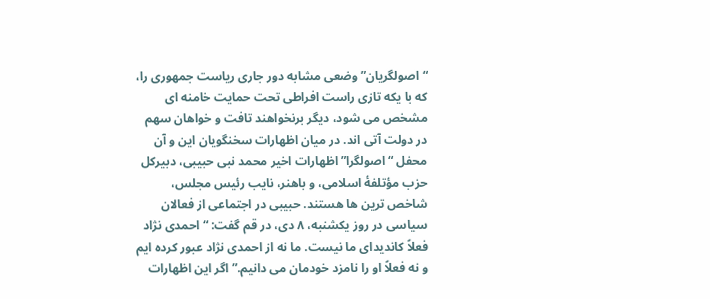“اصولگریان” وضعی مشابه دور جاری ریاست جمهوری را، که با یکه تازی راست افراطی تحت حمایت خامنه ای مشخص می شود، دیگر برنخواهند تافت و خواهان سهم در دولت آتی اند. در میان اظهارات سخنگویان این و آن محفل “اصولگرا” اظهارات اخیر محمد نبی حبیبی، دبیرکل حزب مؤتلفۀ اسلامی، و باهنر، نایب رئیس مجلس، شاخص ترین ها هستند. حبیبی در اجتماعی از فعالان سیاسی در روز یکشنبه، ۸ دی، در قم گفت: “احمدی نژاد فعلاً کاندیدای ما نیست. ما نه از احمدی نژاد عبور کرده ایم و نه فعلاً او را نامزد خودمان می دانیم.” اگر این اظهارات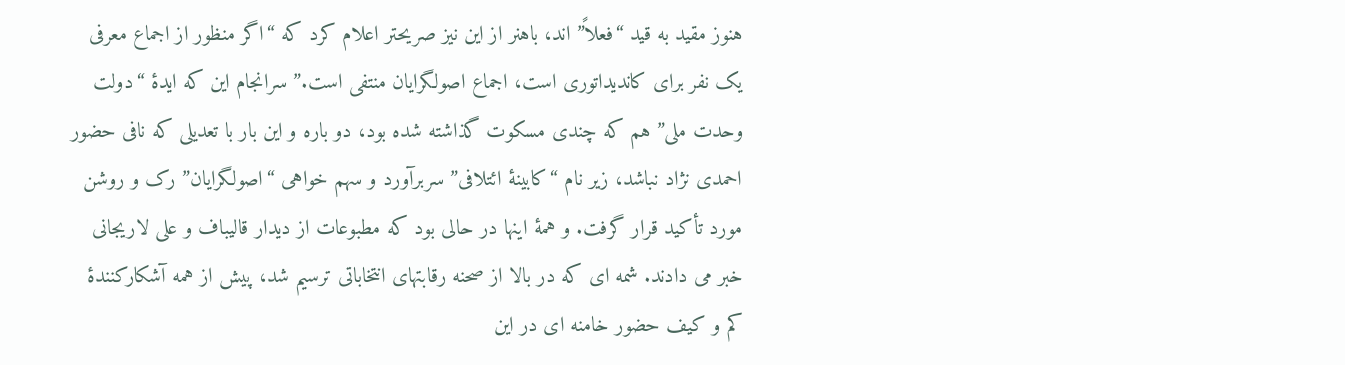هنوز مقید به قید “فعلاً” اند، باهنر از این نیز صریحتر اعلام کرد که “اگر منظور از اجماع معرفی یک نفر برای کاندیداتوری است، اجماع اصولگرایان منتفی است.” سرانجام این که ایدۀ “دولت وحدت ملی” هم که چندی مسکوت گذاشته شده بود، دو باره و این بار با تعدیلی که نافی حضور احمدی نژاد نباشد، زیر نام “کابینۀ ائتلافی” سربرآورد و سهم خواهی “اصولگرایان” رک و روشن مورد تأکید قرار گرفت. و همۀ اینها در حالی بود که مطبوعات از دیدار قالیباف و علی لاریجانی خبر می دادند. شمه ای که در بالا از صحنه رقابتهای انتخاباتی ترسیم شد، پیش از همه آشکارکنندۀ کم و کیف حضور خامنه ای در این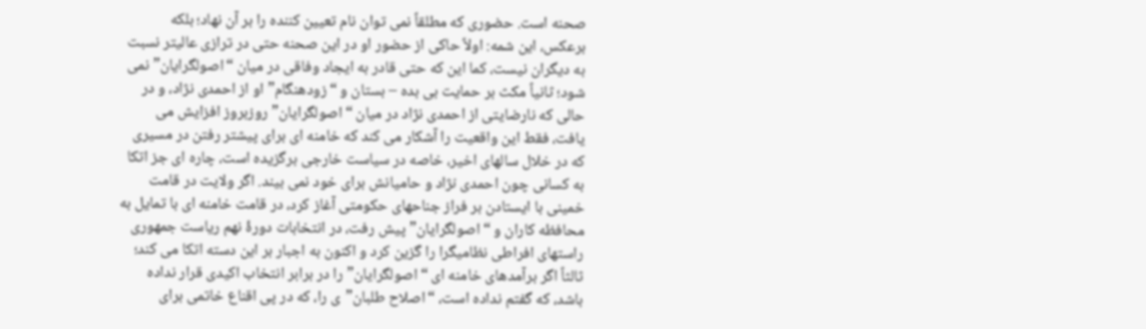صحنه است. حضوری که مطلقاً نمی توان نام تعیین کننده را بر آن نهاد؛ بلکه برعکس، این شمه: اولاً حاکی از حضور او در این صحنه حتی در ترازی عالیتر نسبت به دیگران نیست، کما این که حتی قادر به ایجاد وفاقی در میان “اصولگرایان” نمی شود؛ ثانیاً مکث بر حمایت بی بده – بستان و “زودهنگام” او از احمدی نژاد، و در حالی که نارضایتی از احمدی نژاد در میان “اصولگرایان” روزبروز افزایش می یافت، فقط این واقعیت را آشکار می کند که خامنه ای برای پیشتر رفتن در مسیری که در خلال سالهای اخیر، خاصه در سیاست خارجی برگزیده است، چاره ای جز اتکا به کسانی چون احمدی نژاد و حامیانش برای خود نمی بیند. اگر ولایت در قامت خمینی با ایستادن بر فراز جناحهای حکومتی آغاز کرد، در قامت خامنه ای با تمایل به محافظه کاران و “اصولگرایان” پیش رفت، در انتخابات دورۀ نهم ریاست جمهوری راستهای افراطی نظامیگرا را گزین کرد و اکنون به اجبار بر این دسته اتکا می کند؛ ثالثاً اگر برآمدهای خامنه ای “اصولگرایان” را در برابر انتخاب اکیدی قرار نداده باشد، که گفتم نداده است، “اصلاح طلبان”ی را، که در پی اقناع خاتمی برای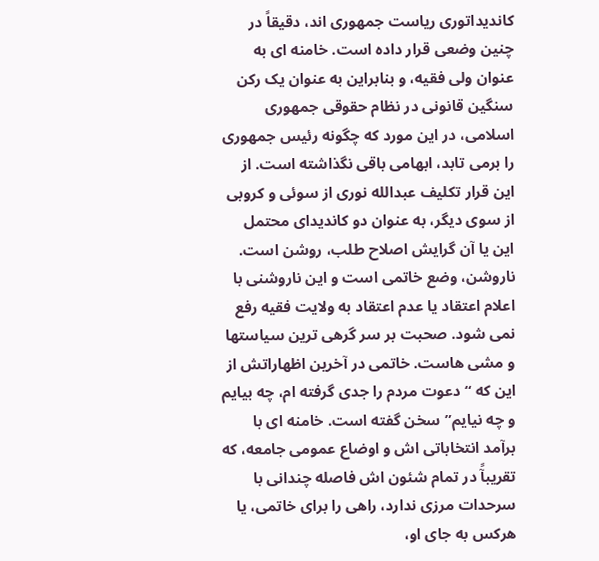کاندیداتوری ریاست جمهوری اند، دقیقاً در چنین وضعی قرار داده است. خامنه ای به عنوان ولی فقیه، و بنابراین به عنوان یک رکن سنگین قانونی در نظام حقوقی جمهوری اسلامی، در این مورد که چگونه رئیس جمهوری را برمی تابد، ابهامی باقی نگذاشته است. از این قرار تکلیف عبدالله نوری از سوئی و کروبی از سوی دیگر، به عنوان دو کاندیدای محتمل این یا آن گرایش اصلاح طلب، روشن است. ناروشن، وضع خاتمی است و این ناروشنی با اعلام اعتقاد یا عدم اعتقاد به ولایت فقیه رفع نمی شود. صحبت بر سر گرهی ترین سیاستها و مشی هاست. خاتمی در آخرین اظهاراتش از این که “دعوت مردم را جدی گرفته ام، چه بیایم و چه نیایم” سخن گفته است. خامنه ای با برآمد انتخاباتی اش و اوضاع عمومی جامعه، که تقریبآً در تمام شئون اش فاصله چندانی با سرحدات مرزی ندارد، راهی را برای خاتمی، یا هرکس به جای او،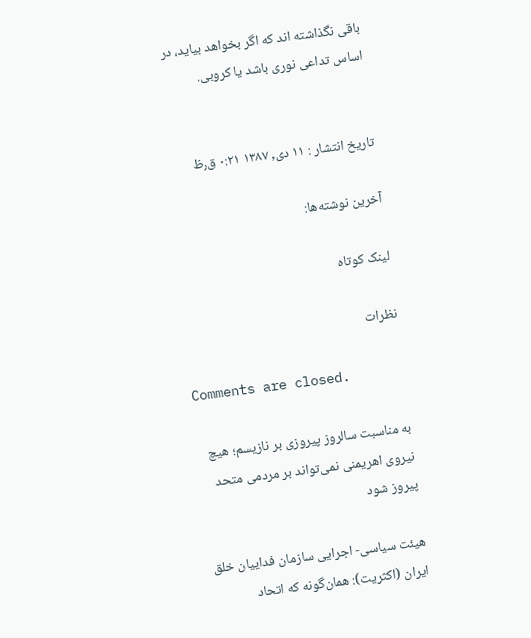باقی نگذاشته اند که اگر بخواهد بیاید، در اساس تداعی نوری باشد یا کروبی.


تاریخ انتشار : ۱۱ دی, ۱۳۸۷ ۰:۲۱ ق٫ظ

آخرین نوشته‌ها:

لینک کوتاه

نظرات

Comments are closed.

به مناسبت سالروز پیروزی بر نازیسم؛ هیچ نیروی اهریمنی نمی‌تواند بر مردمی متحد پیروز شود

هیئت سیاسی- اجرایی سازمان فداییان خلق ایران (اکثریت): همان‌گونه که اتحاد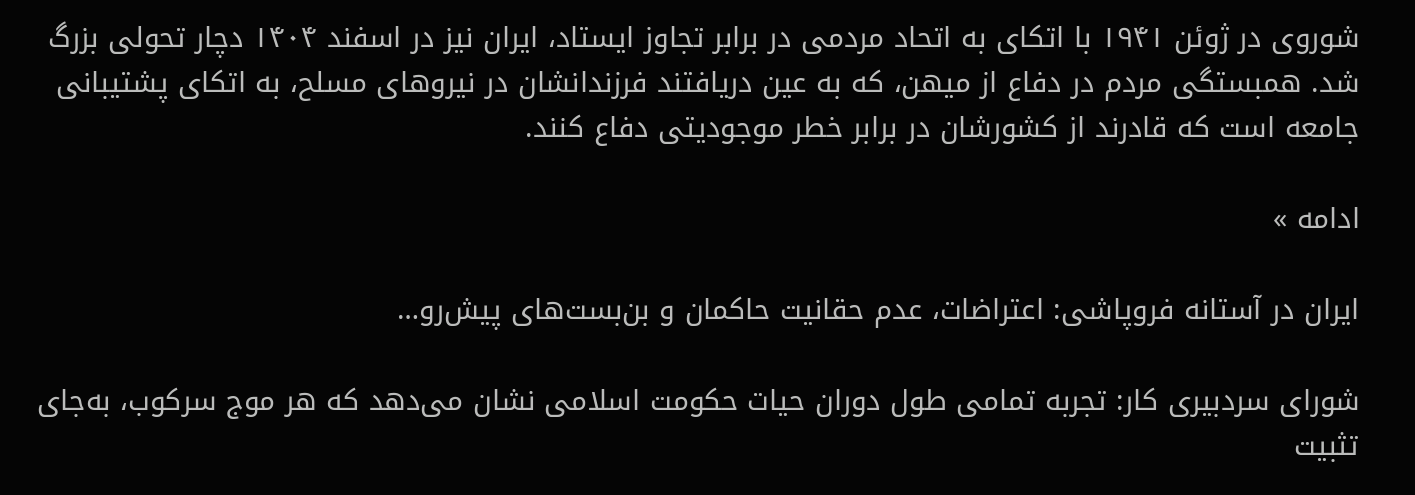شوروی در ژوئن ۱۹۴۱ با اتکای به اتحاد مردمی در برابر تجاوز ایستاد، ایران نیز در اسفند ۱۴۰۴ دچار تحولی بزرگ شد. همبستگی مردم در دفاع از میهن، که به عین دریافتند فرزندانشان در نیروهای مسلح، به اتکای پشتیبانی جامعه است که قادرند از کشورشان در برابر خطر موجودیتی دفاع کنند.

ادامه »

ایران در آستانه فروپاشی: اعتراضات، عدم حقانیت حاکمان و بن‌بست‌های پیش‌رو…

شورای سردبیری کار: تجربه تمامی طول دوران حیات حکومت اسلامی نشان می‌دهد که هر موج سرکوب، به‌جای تثبیت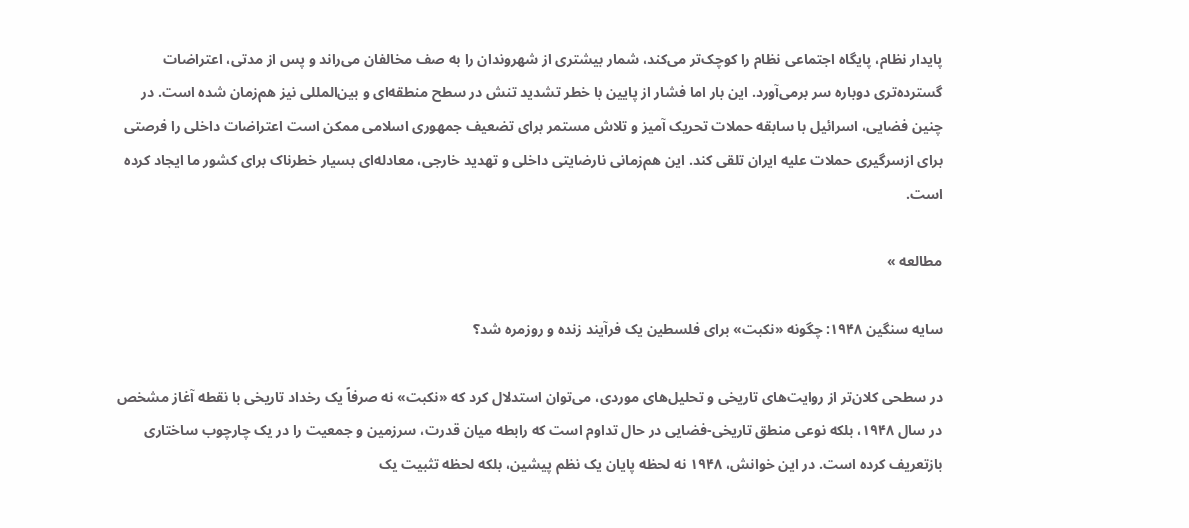پایدار نظام، پایگاه اجتماعی نظام را کوچک‌تر می‌کند، شمار بیشتری از شهروندان را به صف مخالفان می‌راند و پس از مدتی، اعتراضات گسترده‌تری دوباره سر برمی‌آورد. این بار اما فشار از پایین با خطر تشدید تنش در سطح منطقه‌ای و بین‌المللی نیز هم‌زمان شده است. در چنین فضایی، اسرائیل با سابقه حملات تحریک آمیز و تلاش مستمر برای تضعیف جمهوری اسلامی ممکن است اعتراضات داخلی را فرصتی برای ازسرگیری حملات علیه ایران تلقی کند. این هم‌زمانی نارضایتی داخلی و تهدید خارجی، معادله‌ای بسیار خطرناک برای کشور ما ایجاد کرده است.

مطالعه »

سایه سنگین ۱۹۴۸: چگونه «نکبت» برای فلسطین یک فرآیند زنده و روزمره شد؟

در سطحی کلان‌تر از روایت‌های تاریخی و تحلیل‌های موردی، می‌توان استدلال کرد که «نکبت» نه صرفاً یک رخداد تاریخی با نقطه آغاز مشخص در سال ۱۹۴۸، بلکه نوعی منطق تاریخی-فضایی در حال تداوم است که رابطه میان قدرت، سرزمین و جمعیت را در یک چارچوب ساختاری بازتعریف کرده است. در این خوانش، ۱۹۴۸ نه لحظه پایان یک نظم پیشین، بلکه لحظه تثبیت یک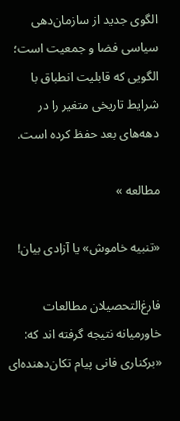الگوی جدید از سازمان‌دهی سیاسی فضا و جمعیت است؛ الگویی که قابلیت انطباق با شرایط تاریخی متغیر را در دهه‌های بعد حفظ کرده است.

مطالعه »

«تنبیه خاموش» یا آزادی بیان!

فارغ‌التحصیلان مطالعات خاورمیانه نتیجه گرفته اند که: «برکناری فانی پیام تکان‌دهنده‌ای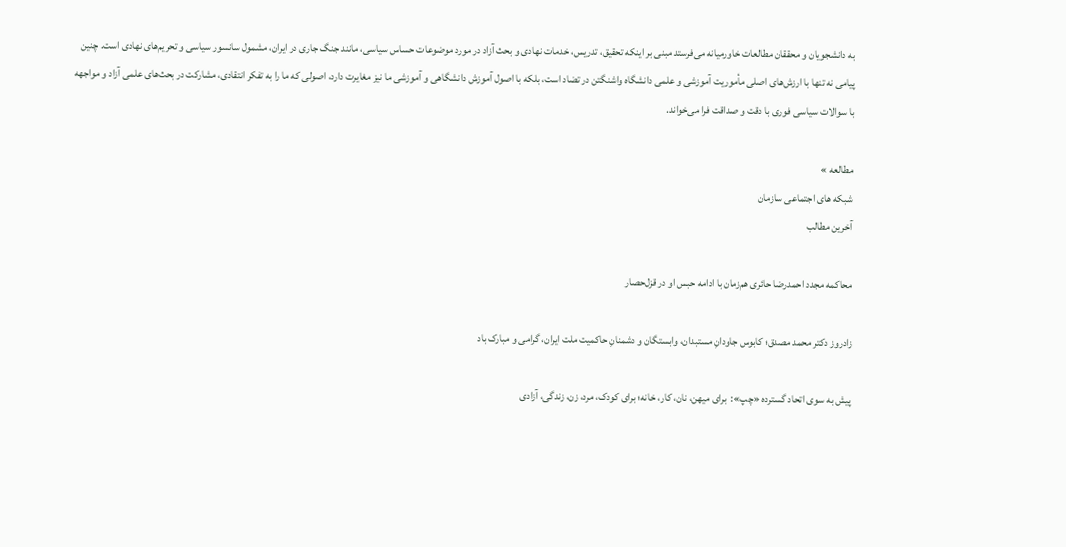به دانشجویان و محققان مطالعات خاورمیانه می‌فرستد مبنی بر اینکه تحقیق، تدریس، خدمات نهادی و بحث آزاد در مورد موضوعات حساس سیاسی، مانند جنگ جاری در ایران، مشمول سانسور سیاسی و تحریم‌های نهادی است. چنین پیامی نه تنها با ارزش‌های اصلی مأموریت آموزشی و علمی دانشگاه واشنگتن در تضاد است، بلکه با اصول آموزش دانشگاهی و آموزشی ما نیز مغایرت دارد، اصولی که ما را به تفکر انتقادی، مشارکت در بحث‌های علمی آزاد و مواجهه با سوالات سیاسی فوری با دقت و صداقت فرا می‌خواند.

مطالعه »
شبکه های اجتماعی سازمان
آخرین مطالب

محاکمه مجدد احمدرضا حائری هم‌زمان با ادامه حبس او در قزل‌حصار

زادروز دکتر محمد مصدق؛ کابوس جاودانِ مستبدان، وابستگان و دشمنانِ حاکمیت ملت ایران، گرامی و مبارک باد

پیش به سوی اتحاد گسترده «چپ»:  برای میهن، نان، کار، خانه؛ برای کودک، مرد، زن، زندگی، آزادی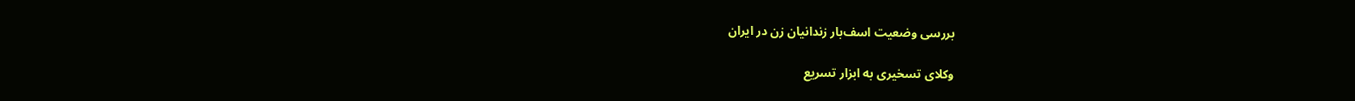بررسی وضعیت اسف‌بار زندانیان زن در ایران

وکلای تسخیری به ابزار تسریع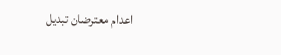اعدام معترضان تبدیل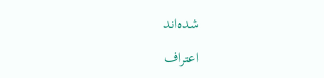شده‌اند

اعتراف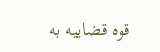قوه قضاییه به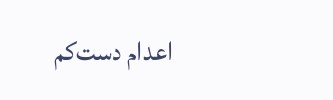اعدام دست‌کم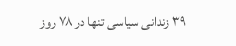۳۹ زندانی سیاسی تنها در ۷۸ روز